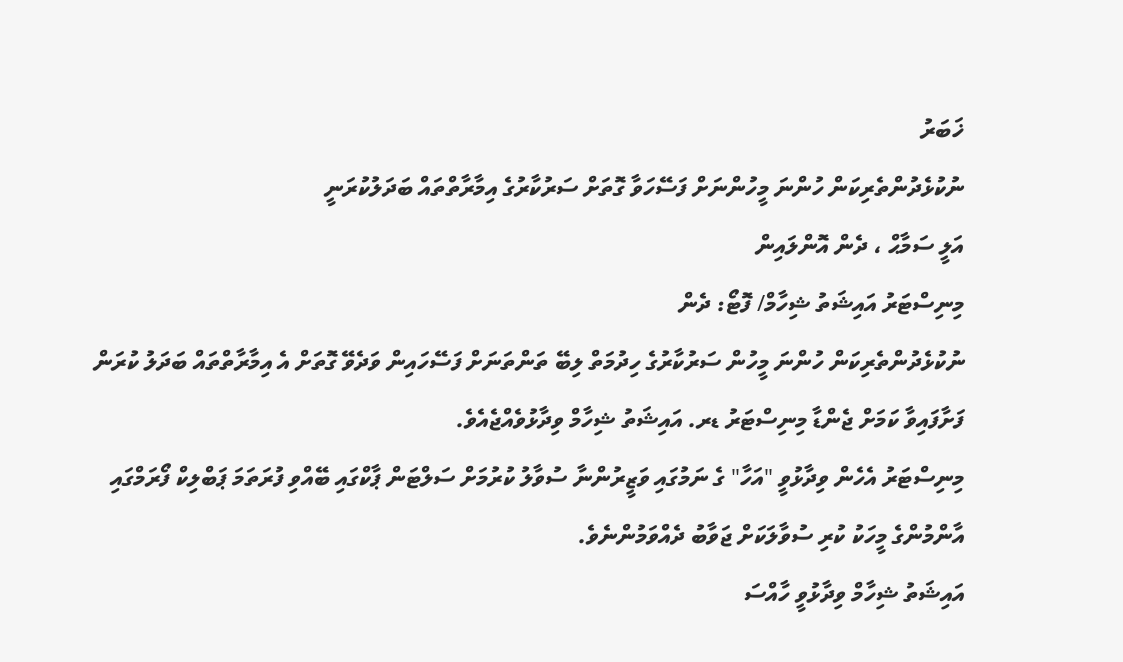ޚަބަރު
ނުކުޅެދުންތެރިކަން ހުންނަ މީހުންނަށް ފަސޭހަވާ ގޮތަށް ސަރުކާރުގެ އިމާރާތްތައް ބަދަލުކުރަނީ
އަލީ ސަމާޙް ، ދެން އޮންލައިން
މިނިސްޓަރު އައިޝަތު ޝިހާމް/ ފޮޓޯ: ދެން
ނުކުޅެދުންތެރިކަން ހުންނަ މީހުން ސަރުކާރުގެ ހިދުމަތް ލިބޭ ތަންތަނަށް ފަސޭހައިން ވަދެވޭ ގޮތަށް އެ އިމާރާތްތައް ބަދަލު ކުރަން ފަށާފައިވާ ކަމަށް ޖެންޑާ މިނިސްޓަރު ޑރ. އައިޝަތު ޝިހާމް ވިދާޅުވެއްޖެއެވެ.
މިނިސްޓަރު އެހެން ވިދާޅުވީ "އަހާ" ގެ ނަމުގައި ވަޒީރުންނާ ސުވާލު ކުރުމަށް ސަލްޓަން ޕާކްގައި ބޭއްވި ފުރަތަމަ ޕަބްލިކް ފޯރަމްގައި އާންމުންގެ މީހަކު ކުރި ސުވާލަކަށް ޖަވާބު ދެއްވަމުންނެވެ.
އައިޝަތު ޝިހާމް ވިދާޅުވީ ހާއްސަ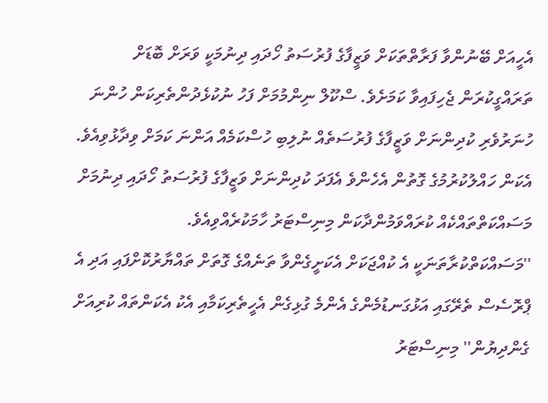އެހީއަށް ބޭނުންވާ ފަރާތްތަކަށް ވަޒީފާގެ ފުރުސަތު ހޯދައި ދިނުމަކީ ވަރަށް ބޮޑަށް ތަރައްގީކުރަން ޖެހިފައިވާ ކަމަށެވެ. ސްކޫލް ނިންމުމަށް ފަހު ނުކުޅެދުންތެރިކަން ހުންނަ ހުނަރުވެރި ކުދިންނަށް ވަޒީފާގެ ފުރުސަތެއް ނުލިބި ހުސްކަމެއް އަންނަ ކަމަށް ވިދާޅުވިއެވެ. އެކަން ހައްލުކުރުމުގެ ގޮތުން އެހެންވެ އެފަދަ ކުދިންނަށް ވަޒީފާގެ ފުރުސަތު ހޯދައި ދިނުމަށް މަސައްކަތްތައްކެއް ކުރައްވަމުންދާކަން މިނިސްޓަރު ހާމަކުރެއްވިއެވެ.
''މަސައްކަތްކުރާތަނަކީ އެ ކުއްޖަކަށް އެކަށީގެންވާ ތަނެއްގެ ގޮތަށް ތައްޔާރުކޮށްފައި އަދި އެ ޕްރޮސެސް ތެރޭގައި އަޅުގަނޑުމެންގެ އެންމެ ގުޅިގެން އެހީތެރިކަމާއި އެކު އެކަންތައް ކުރިއަށް ގެންދިޔުން'' މިނިސްޓަރު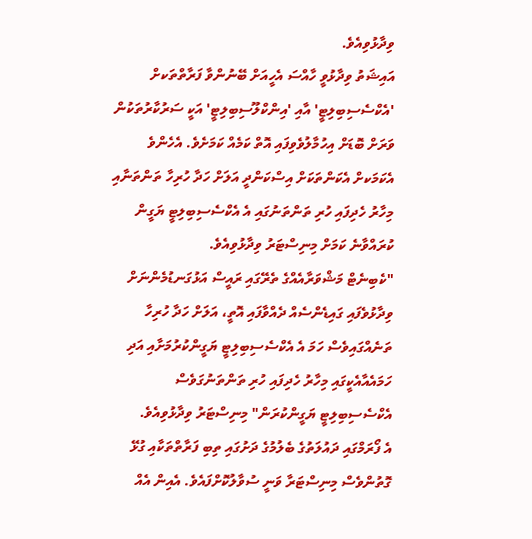ވިދާޅުވިއެވެ.
އައިޝަތު ވިދާޅުވީ ހާއްސަ އެހީއަށް ބޭނުންވާ ފަރާތްތަކށް 'އެކްސެސިބިލިޓީ' އާއި 'އިންކްލޫސިބިލިޓީ' އަކީ ސަރުކާރުތަކުން ވަރަށް ބޮޑަށް އިހުމާލުވެވިފައި އޮތް ކަމެއް ކަމަށެވެ. އެހެންވެ އެކަމަކށް އެކަންތަކަށް އިސްކަންދީ އަލަށް ހަދާ ހުރިހާ ތަންތަނާއި މިހާރު ހެދިފައި ހުރި ތަންތަނުގައި އެ އެކްސެސިބިލިޓީ ޔަގީން ކުރައްވާނެ ކަމަށް މިނިސްޓަރު ވިދާޅުވިއެވެ.
"ކެބިނެޓް މަޝްވަރާއެއްގެ ތެރޭގައި ރައީސް އަޅުގަނޑުމެންނަށް ވިދާޅުވެފައި ގައިޑެންސެއް ދެއްވާފައި އޮތީ، އަލަށް ހަދާ ހުރިހާ ތަނެއްގައިވެސް ހަމަ އެ އެކްސެސިބިލިޓީ ޔަގީންކުރުމަށާއި އަދި ހަމައެއާއެކީގައި މިހާރު ހެދިފައި ހުރި ތަންތަނުގަވެސް އެކްސެސިބިލިޓީ ޔަގީންކުރަން" މިނިސްޓަރު ވިދާޅުވިއެވެ.
އެ ފޯރަމްގައި ދައުލަތުގެ ބެލުމުގެ ދަށުގައި ތިބި ފަރާތްތަކާއި ގުޅޭ ގޮތުންވެސް މިނިސްޓަރާ ވަނީ ސުވާލުކޮށްފައެވެ. އެއިން އެއް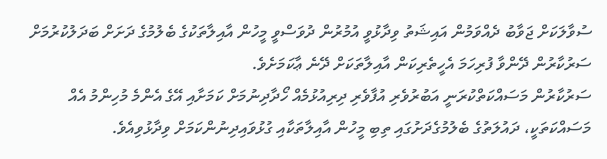ސުވާލަކަށް ޖަވާބު ދެއްވަމުން އައިޝަތު ވިދާޅުވީ އުމުރުން ދުވަސްވީ މީހުން އާއިލާތަކުގެ ބެލުމުގެ ދަށަށް ބަދަލުކުރުމަށް ސަރުކާރުން ދޭންވާ ފުރިހަމަ އެހީތެރިކަން އާއިލާތަކަށް ދޭނެ ޢާކަމަށެވެ.
ސަރުކާރުން މަސައްކަތްކުރަނީ އަބުރުވެރި އުފާވެރި ދިރިއުޅުމެއް ހޯދާދިނުމަށް ކަމަށާއި އޭގެ އެންމެ މުހިންމު އެއް މަސައްކަތަކީ، ދައުލަތުގެ ބެލުމުގެދަށުގައި ތިބި މީހުން އާއިލާތަކާއި ގުޅުވައިދިނުންކަމަށް ވިދާޅުވިއެވެ.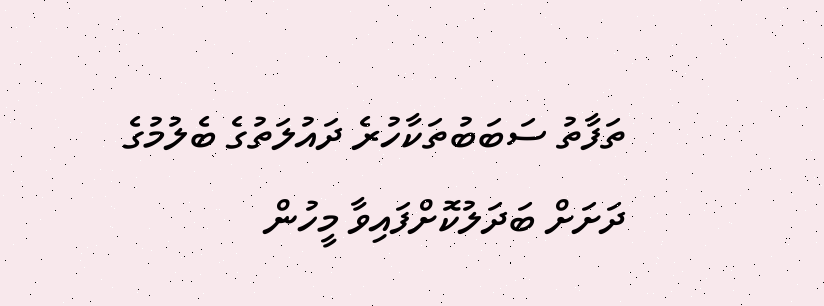ތަފާތު ސަބަބުތަކާހުރެ ދައުލަތުގެ ބެލުމުގެ ދަށަށް ބަދަލުކޮށްފައިވާ މީހުން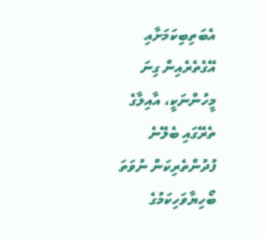އެބަތިބިކަމަށާއި އޭގެތެރެއިން ގިނަ މީހުންނަކީ، އާއިލާގެ ތެރޭގައި ބެލޭނެ ފުދުންތެރިކަން ނުވަތަ ބޯހިޔާވަހިކަމުގެ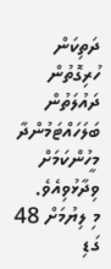ދަތިކަން ހުރިގޮތުން ދައުލަތުން ބަލަހައްޓަމުންދާ މީހުންކަމަށް ވިދާޅުވިއެވެ.
މި ލިޔުމަށް 48 ގަޑި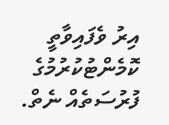އިރު ވެފައިވާތީ ކޮމެންޓުކުރުމުގެ ފުރުސަތެއް ނެތް.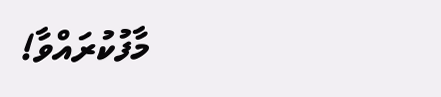މާފުކުރައްވާ!